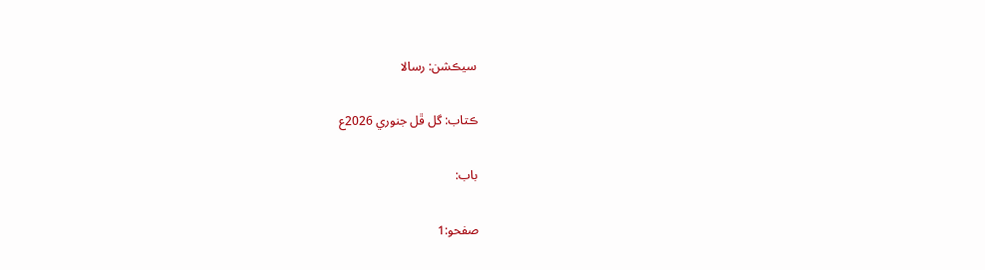سيڪشن: رسالا

ڪتاب: گل ڦل جنوري 2026ع

باب:

صفحو:1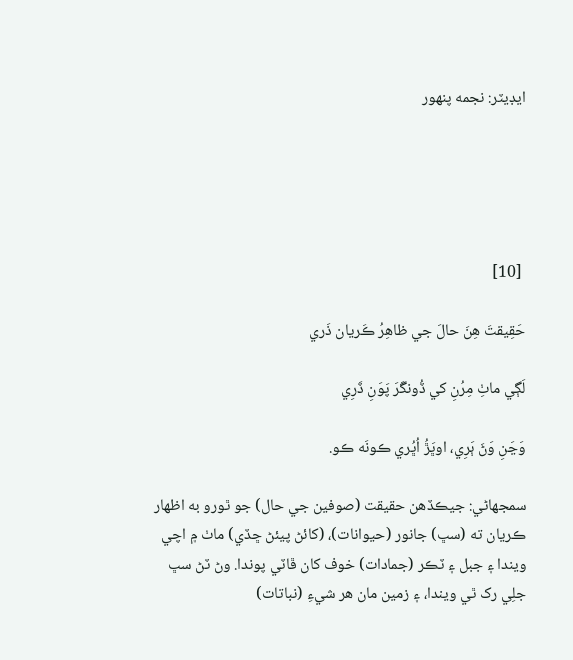ايڊيٽر: نجمه پنهور





 [10]

حَقِيقتَ هِنَ حالَ جي ظاهِرُ ڪَريان ذَري

لَڳي ماٺِ مِرُنِ کي ڏُونگَرَ پَوَنِ ڏَرِي

وَڃَنِ وَڻَ ٻَرِي، اوڀَڙُ اُڀُري ڪونَه ڪو.

سمجھاڻي: جيڪڏهن حقيقت (صوفين جي حال) جو ٿورو به اظهار ڪريان ته (سڀ) جانور (حيوانات)، (کائڻ پيئڻ ڇڏي) ماٺ ۾ اچي ويندا ۽ جبل ۽ ٽڪر (جمادات) خوف کان ڦاٽي پوندا. وڻ ٽڻ سڀ جلِي رک ٿي ويندا، ۽ زمين مان هر شيءِ (نباتات)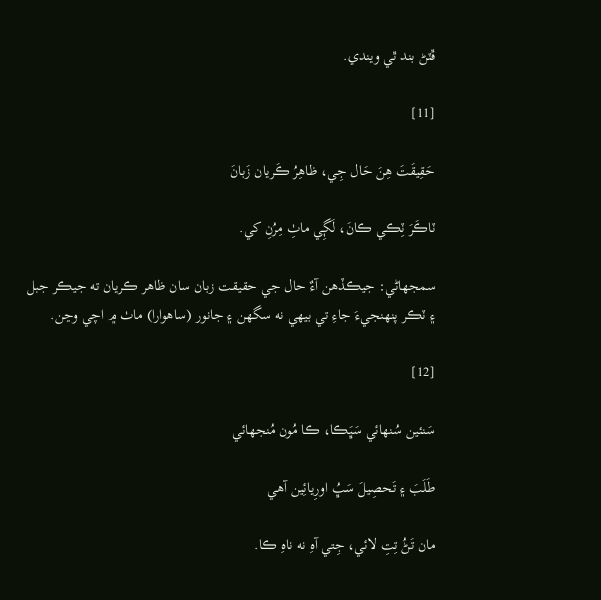ڦٽڻ بند ٿي ويندي.

[11]

حَقِيقَتَ هِنَ حَال جِي، ظاهِرُ ڪَريان زَبانَ

ٽاڪَرَ ٽِڪي ڪانَ، لَڳِي ماٺِ مِرُنِ کي.

سمجھاڻي: جيڪڏهن آءٌ حال جي حقيقت زبان سان ظاهر ڪريان ته جيڪر جبل ۽ ٽڪر پنهنجيءَ جاءِ تي بيهي نه سگهن ۽ جانور (ساهوارا) ماٺ ۾ اچي وڃن.

[12]

سَنئين سُنهائي سَڀَڪا، ڪا مُون مُنجهائي

طَلَبَ ۽ تَحصِيلَ سَڀُ اورِيائِين آهي

مان تَڻُ تِتِ لائي، جِتي آهِ نه ناهِ ڪا.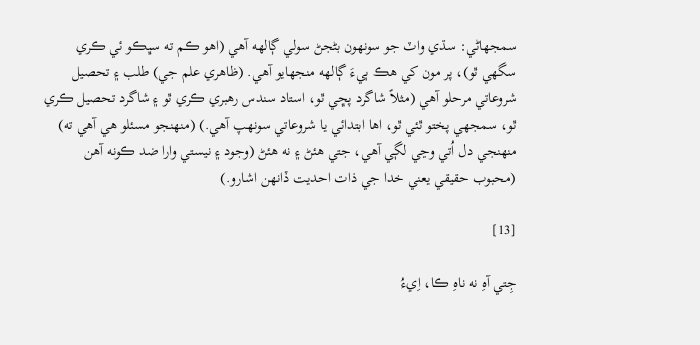سمجھاڻي: سڌي واٽ جو سونهون بڻجڻ سولي ڳالھه آهي (اهو ڪم ته سڀڪو ئي ڪري سگهي ٿو)، پر مون کي هڪ ٻيءَ ڳالھه منجهايو آهي. (ظاهري علم جي) طلب ۽ تحصيل شروعاتي مرحلو آهي (مثلاً شاگرد پڇي ٿو، استاد سندس رهبري ڪري ٿو ۽ شاگرد تحصيل ڪري ٿو، سمجهي پختو ٿئي ٿو، اها ابتدائي يا شروعاتي سونهپ آهي.) (منهنجو مسئلو هي آهي ته) منهنجي دل اُتي وڃي لڳي آهي، جتي هئڻ ۽ نه هئڻ (وجود ۽ نيستي وارا ضد ڪونه آهن (محبوب حقيقي يعني خدا جي ذات احديت ڏانهن اشارو.)

[13]

جِتي آهِ نه ناهِ ڪا، اِيءُ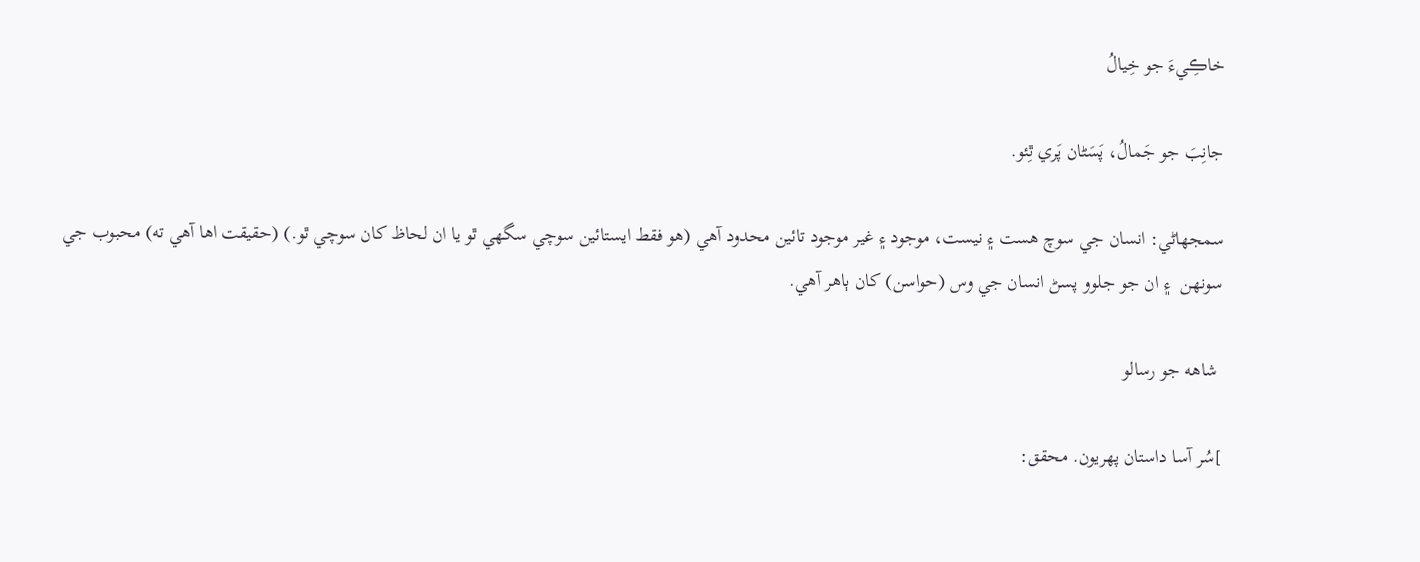خاڪِيءَ جو خِيالُ

جانِبَ جو جَمالُ، پَسَڻان پَري ٿِئو.

سمجھاڻي: انسان جي سوچ هست ۽ نيست، موجود ۽ غير موجود تائين محدود آهي (هو فقط ايستائين سوچي سگهي ٿو يا ان لحاظ کان سوچي ٿو.) (حقيقت اها آهي ته) محبوب جي سونهن  ۽ ان جو جلوو پسڻ انسان جي وس (حواسن) کان ٻاهر آهي.

 شاهه جو رسالو

]سُر آسا داستان پھريون. محقق: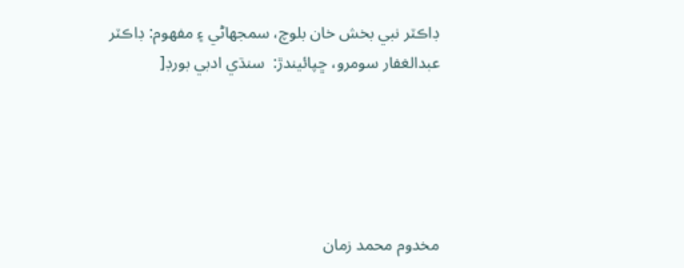ڊاڪٽر نبي بخش خان بلوچ، سمجھاڻي ۽ مفھوم: ڊاڪٽر عبدالغفار سومرو، ڇپائيندڙ:  سنڌي ادبي بورڊ[





مخدوم محمد زمان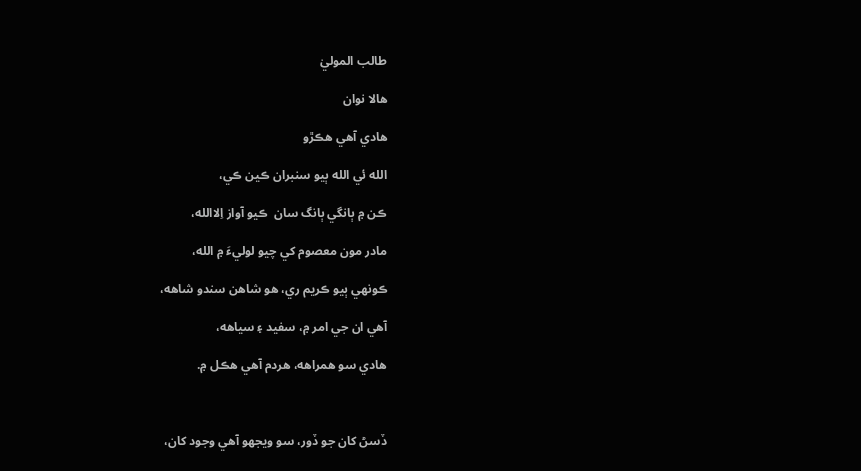طالب الموليٰ

هالا نوان

هادي آهي هڪڙو

الله ئي الله ٻيو سنبران ڪين ڪي،

ڪن ۾ ٻانگي ٻانگ سان  ڪيو آواز اِلاالله،

مادر مون معصوم کي چيو لوليءَ ۾ الله،

ڪونھي ٻيو ڪريم ري، هو شاهن سندو شاهه،

آهي ان جي امر ۾، سفيد ۽ سياهه،

هادي سو همراهه، هردم آهي هڪل ۾.



ڏسڻ کان جو ڏور، سو ويجھو آهي وجود کان،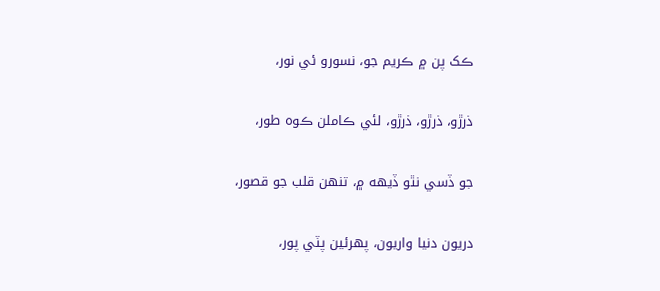ڪک پن ۾ ڪريم جو، نسورو ئي نور،

ذرڙو، ذرڙو، ذرڙو، لئي ڪاملن ڪوه طور،

جو ڏسي نٿو ڏيھه ۾، تنھن قلب جو قصور،

دريون دنيا واريون، پھرئين پٽي پور،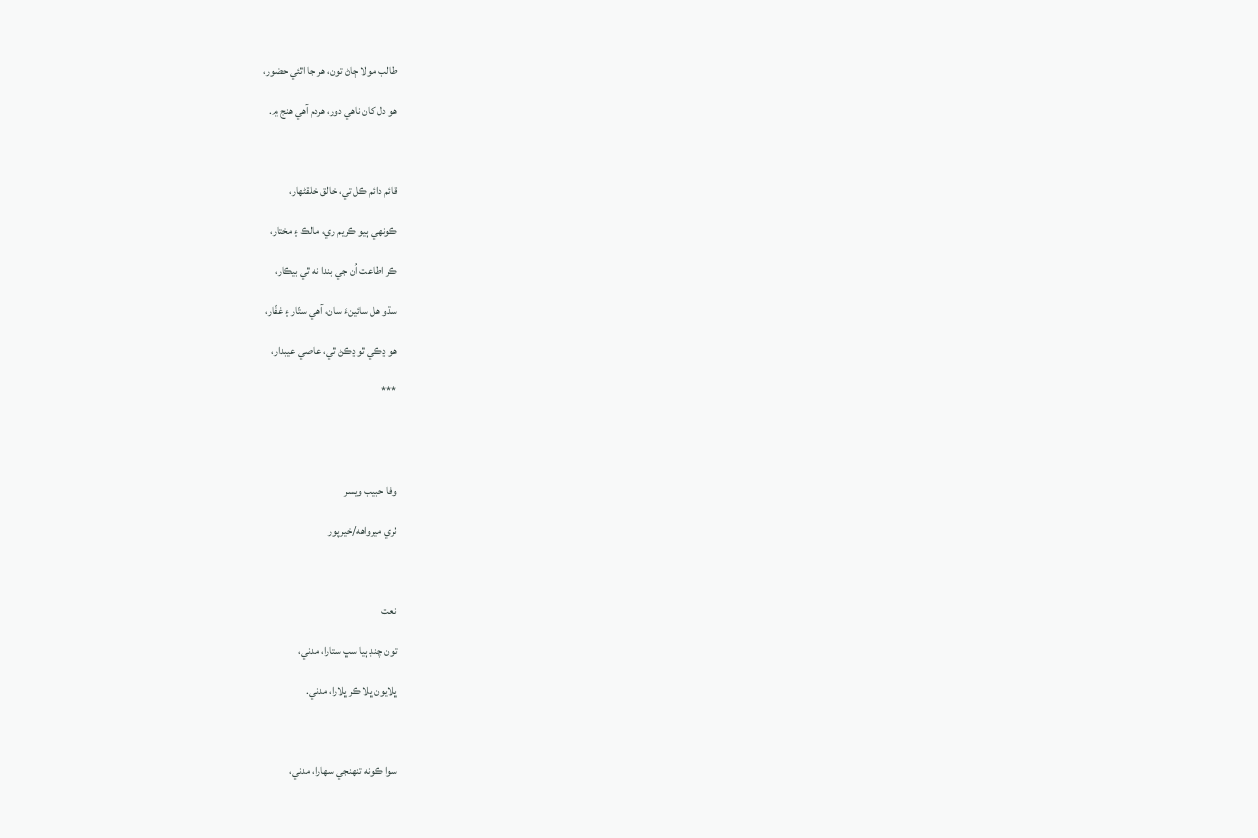طالب مولا ڄاڻ تون، هر جا اٿئي حضور،

هو دل کان ناهي دور، هردم آهي هنج ۾.



قائم دائم ڪل تي، خالق خلقڻھار،

ڪونھي ٻيو ڪريم ري، مالڪ ۽ مختار،

ڪر اطاعت اُن جي بندا نه ٿي بيڪار،

سڌو هل سائينءَ سان، آهي ستّار ۽ غفّار،

هو ڍڪي ٿو ڍڪڻ ٿي، عاصي عيبدار،

***




وفا حبيب ويسر

ٺري ميرواهه/خيرپور



نعت

تون چنڊ ٻيا سڀ ستارا، مدني،

ڀلايون ڀلا ڪر ڀلارا، مدني.



سوا ڪونه تنھنجي سھارا، مدني،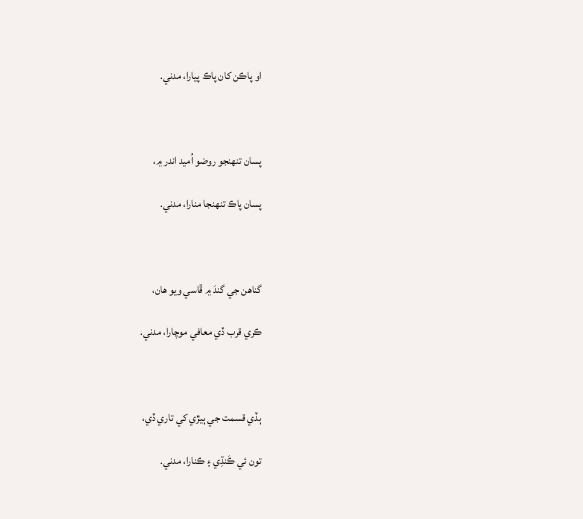او پاڪن کان پاڪ پيارا، مدني.



پسان تنھنجو روضو اُميد اندر ۾،

پسان پاڪ تنھنجا منارا، مدني.



گناھن جي گندَ ۾ ڦاسي ويو ھان،

ڪري قرب ڏي معافي موچارا، مدني.



ٻڏي قسمت جي ٻيڙي کي تاري ڏي،

تون ئي ڪَنڌِي ۽ ڪنارا، مدني.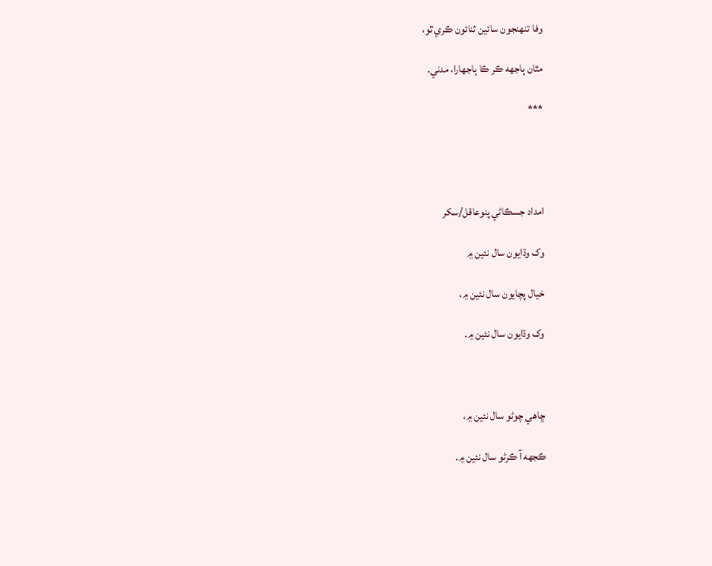وفا تنھنجون سائين ثنائون ڪري ٿو،

مٿان ٻاجھه ڪر ڪا ٻاجھارا، مدني.

***




امداد جسڪاڻي پنوعاقل/سکر

وک وڌايون سال نئين ۾

خيال پچايون سال نئين ۾،

وک وڌايون سال نئين ۾.



ڇاھي چوڻو سال نئين ۾،

ڪجھه آ ڪرڻو سال نئين ۾.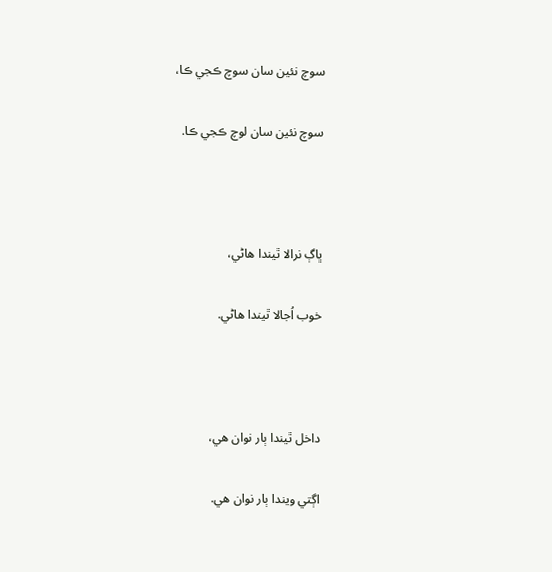سوچ نئين سان سوچ ڪجي ڪا،

سوچ نئين سان لوچ ڪجي ڪا.



ڀاڳ نرالا ٿيندا ھاڻي،

خوب اُجالا ٿيندا ھاڻي.



داخل ٿيندا ٻار نوان ھي،

اڳتي ويندا ٻار نوان ھي.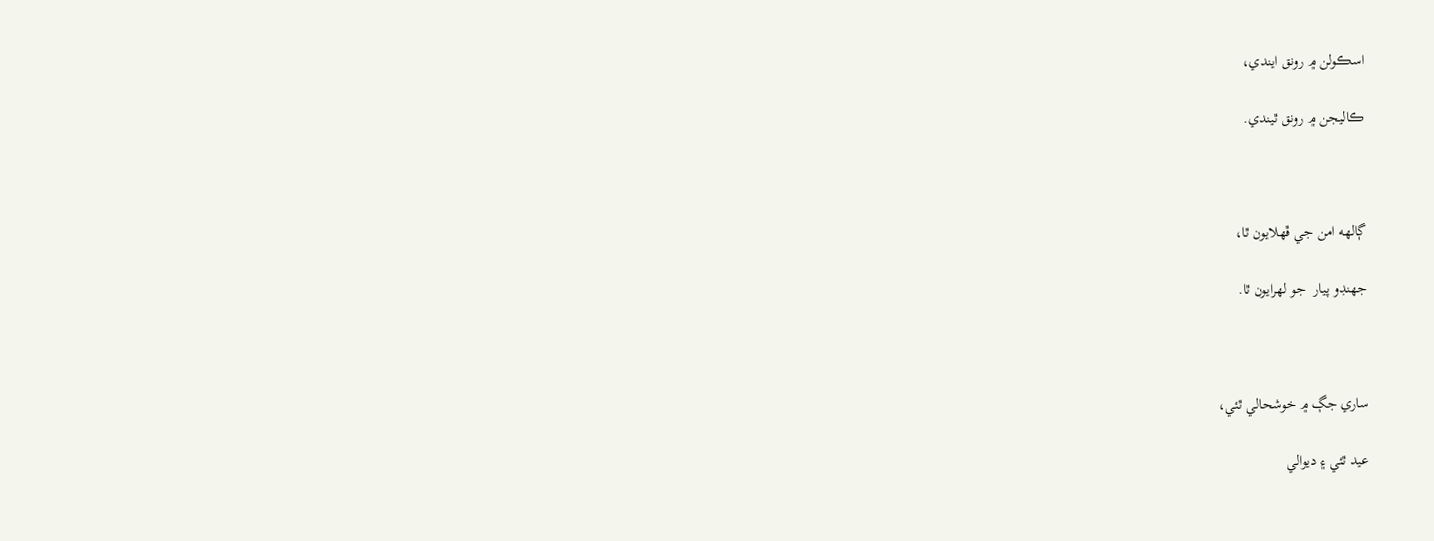اسڪولن ۾ رونق ايندي،

ڪاليجن ۾ رونق ٿيندي.



ڳالھه امن جي ڦھلايون ٿا،

جھنڊو پيار  جو لھرايون ٿا.



ساري جڳ ۾ خوشحالي ٿئي،

عيد ٿئي ۽ ديوالي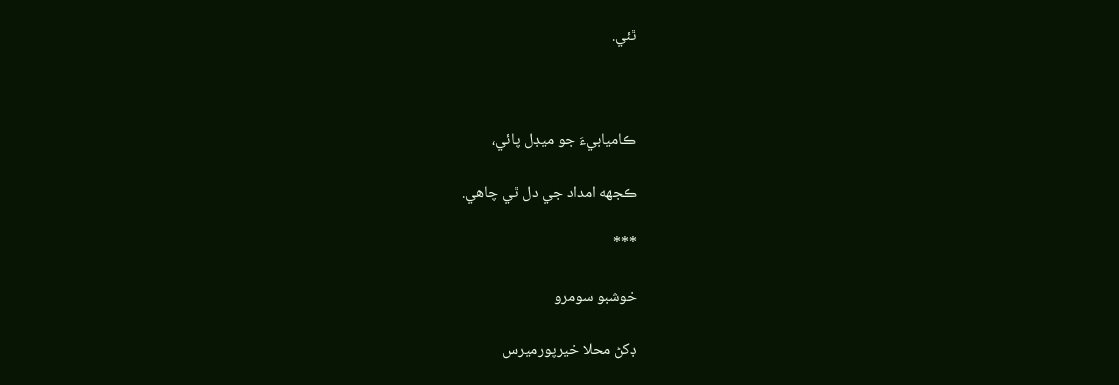ٿئي.



ڪاميابيءَ جو ميڊل پائي،

ڪجھه امداد جي دل ٿي چاهي.

***

خوشبو سومرو

ڊکڻ محلا خيرپورميرس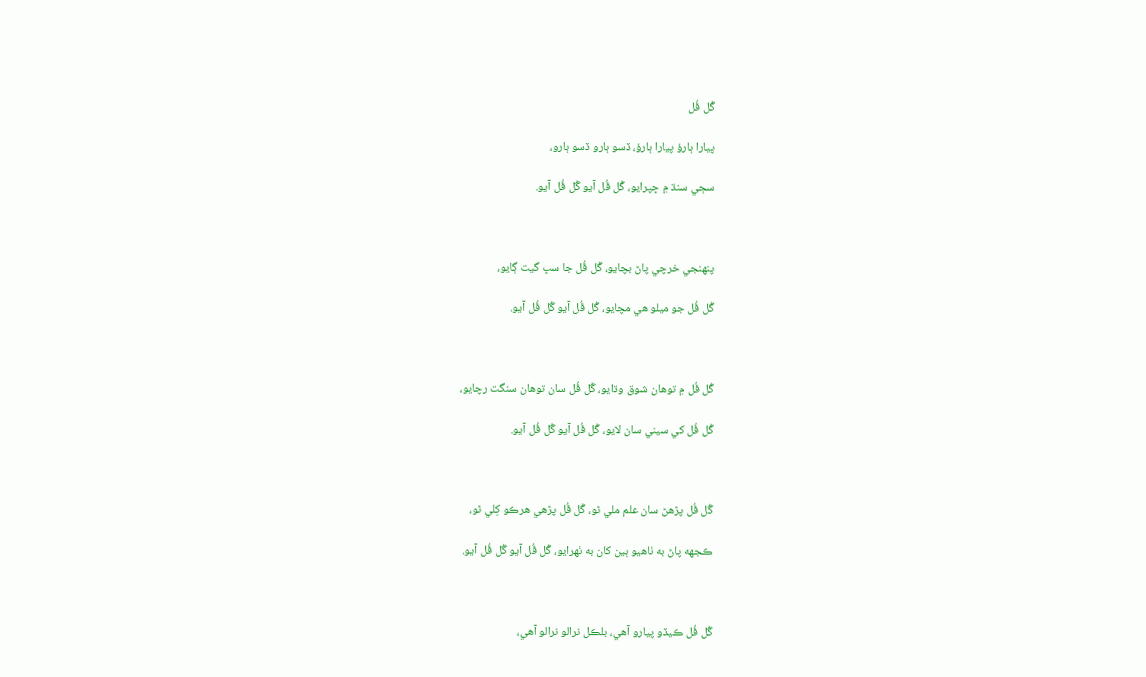گُل ڦُل

پيارا ٻارؤ پيارا ٻارؤ، ڏسو ٻارو ڏسو ٻارو،

سڄي سنڌ ۾ ڇپرايو، گُل ڦُل آيو گُل ڦُل آيو.



پنھنجي خرچي پاڻ بچايو، گُل ڦُل جا سڀ گيت ڳايو،

گُل ڦُل جو ميلو هي مچايو، گُل ڦُل آيو گُل ڦُل آيو.



گُل ڦُل ۾ توهان شوق وڌايو، گُل ڦُل سان توهان سنگت رچايو،

گُل ڦُل کي سيني سان لايو، گُل ڦُل آيو گُل ڦُل آيو.



گُل ڦُل پڙهڻ سان علم ملي ٿو، گُل ڦُل پڙهي هرڪو کِلي ٿو،

ڪجھه پاڻ به ٺاهيو ٻين کان به ٺهرايو، گُل ڦُل آيو گُل ڦُل آيو.



گُل ڦُل ڪيڏو پيارو آهي، بلڪل نرالو نرالو آهي،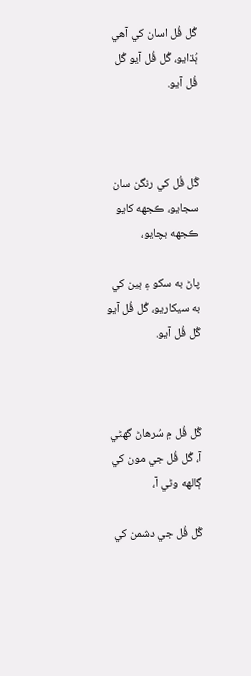گُل ڦُل اسان کي آهي ٻُڌايو، گُل ڦُل آيو گُل ڦُل آيو.



گُل ڦُل کي رنگن سان سجايو، ڪجھه کايو ڪجھه بچايو،

پاڻ به سکو ۽ ٻين کي به سيکاريو، گُل ڦُل آيو گُل ڦُل آيو.



گُل ڦُل ۾ سُرهاڻ گھڻي آ، گُل ڦُل جي مون کي ڳالھه وڻي آ،

گُل ڦُل جي دشمن کي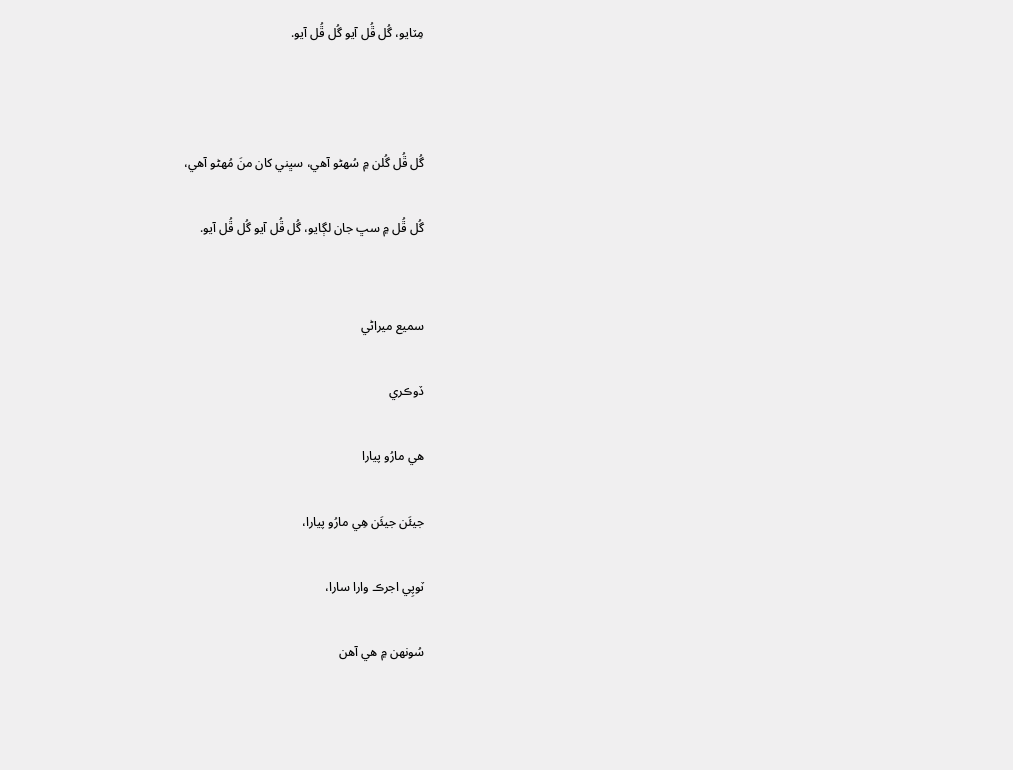مِٽايو، گُل ڦُل آيو گُل ڦُل آيو.



گُل ڦُل گُلن ۾ سُھڻو آهي، سڀني کان منَ مُھڻو آهي،

گُل ڦُل ۾ سڀ جان لڳايو، گُل ڦُل آيو گُل ڦُل آيو.


سميع ميراڻي

ڏوڪري

هي مارُو پيارا

جيئَن جيئَن هِي مارُو پيارا،

ٽوپِي اجرڪ وارا سارا،

سُونھن ۾ هي آهن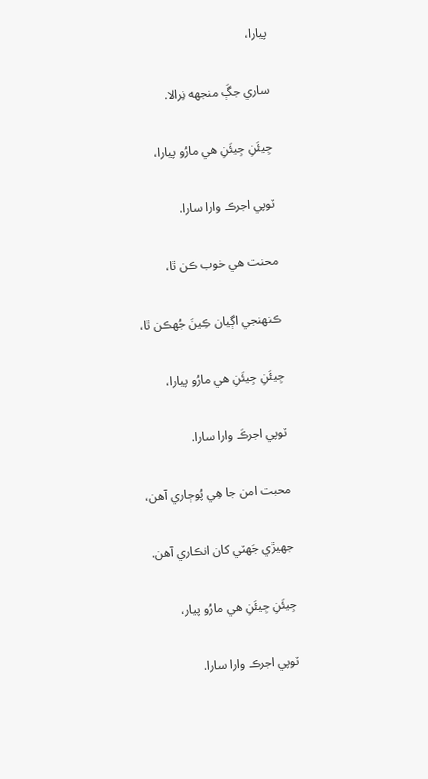پيارا،

ساري جڳَ منجھه نِرالا.

جِيئَنِ جِيئَنِ هي مارُو پيارا،

ٽوپي اجرڪ وارا سارا.

محنت هي خوب ڪن ٿا،

ڪنھنجي اڳيان ڪِينَ جُھڪن ٿا،

جِيئَنِ جِيئَنِ هي مارُو پيارا،

ٽوپي اجرڪَ وارا سارا.

محبت امن جا هِي پُوڄاري آهن،

جھيڙي جَھٽي کان انڪاري آهن.

جِيئَنِ جِيئَنِ هي مارُو پيار،

ٽوپي اجرڪ وارا سارا.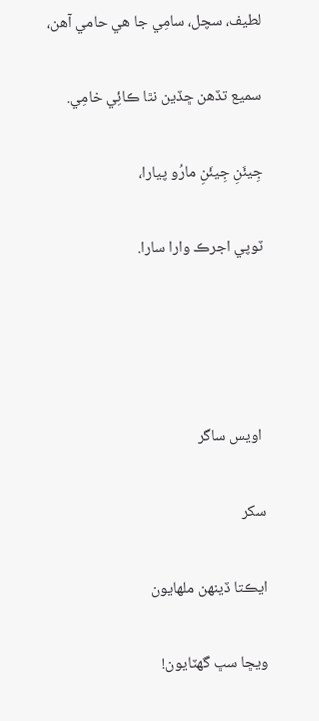لطيف، سچل، سامِي جا هي حامي آهن،

سميع تڏهن ڇڏين نٿا ڪائِي خامِي.

جِيئَنِ جِيئَنِ مارُو پيارا،

ٽوپي اجرڪ وارا سارا.




 اويس ساگر

سکر

ايڪتا ڏينهن ملهايون

ويڇا سڀ گھٽايون!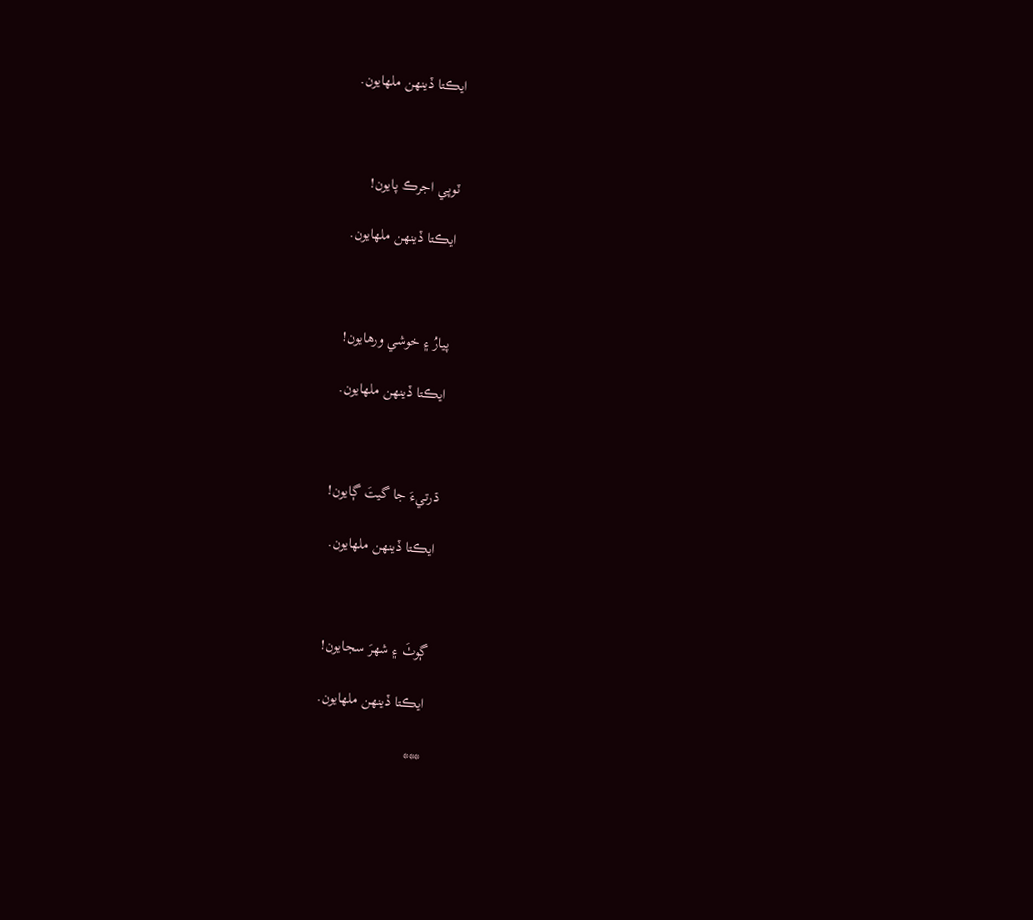ايڪتا ڏينھن ملھايون.



ٽوپي اجرڪ پايون!

ايڪتا ڏينھن ملھايون.



پيارُ ۽ خوشي ورھايون!

ايڪتا ڏينھن ملھايون.



ڌرتيءَ جا گيتَ ڳايون!

ايڪتا ڏينھن ملھايون.



ڳوٺَ ۽ شھرَ سجايون!

ايڪتا ڏينھن ملھايون.

***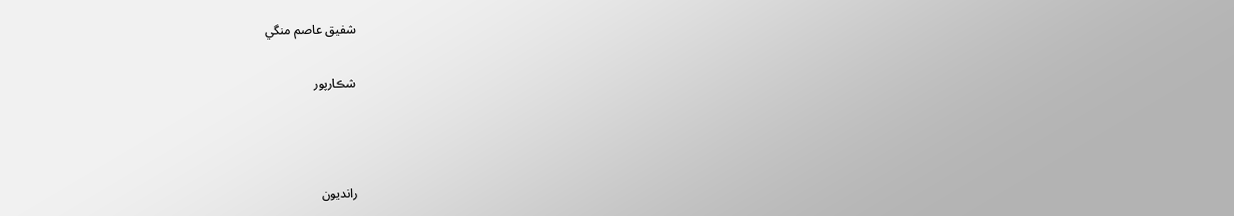شفيق عاصم منگي

شڪارپور



رانديون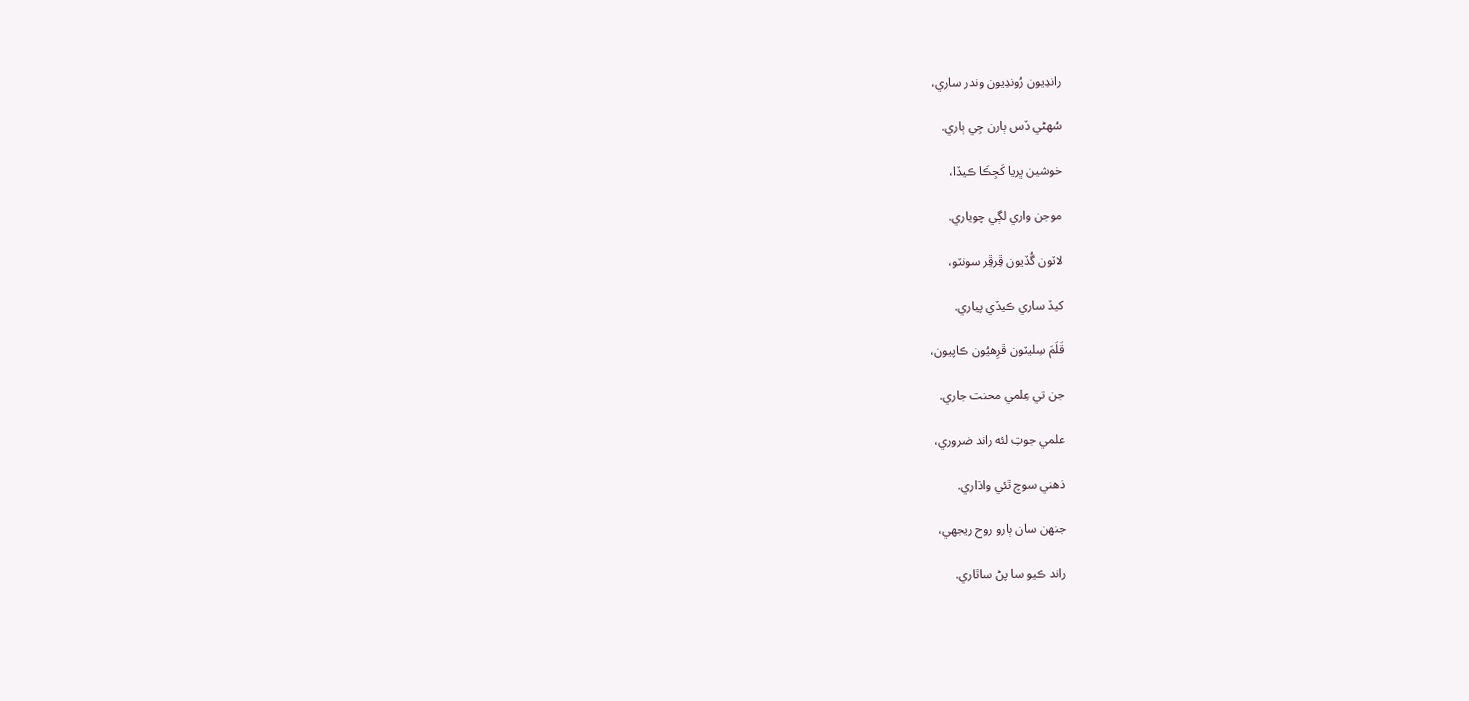راندِيون رُوندِيون وندر ساري،

سُھڻي ڏس ٻارن جِي ٻاري.

خوشين ڀريا کَجِڪَا ڪيڏا،

موجن واري لڳي چوياري.

لاٽون گُڏيون ڦِرڦِر سونٽو،

کيڏ ساري ڪيڏي پياري.

قَلَمَ سِليٽون ڦرِهيُون ڪاپيون،

جن تي عِلمي محنت جاري.

علمي جوتِ لئه راند ضروري،

ذهني سوچ ٿئي واڌاري.

جنھن سان ٻارو روح ريجھي،

راند ڪيو سا پڻ ساٿاري.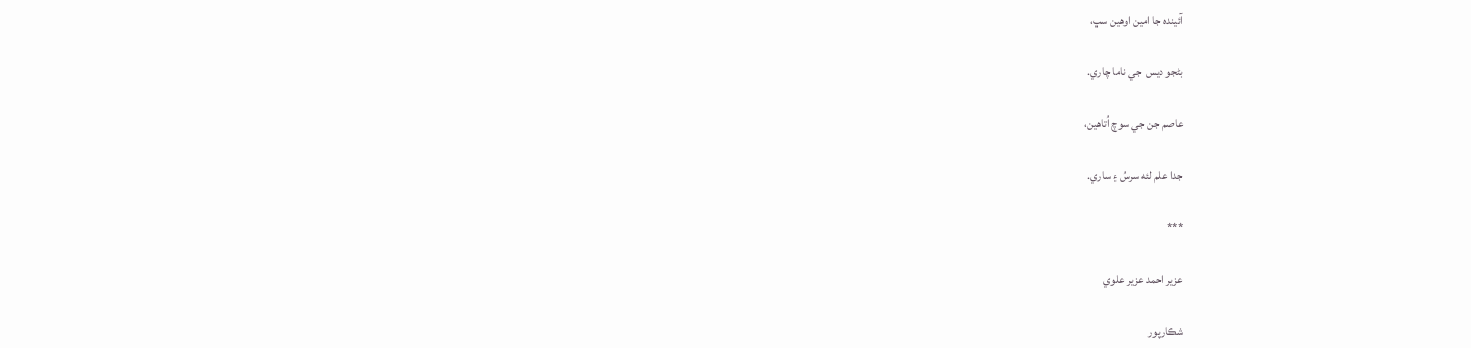آئينده جا امين اوهين سڀ،

بڻجو ديس  جي ناما چاري.

عاصم جن جي سوچ اُتاهين،

جدا علم لئه سرسُ ۽ ساري.

***

عزير احمد عزير علوي

شڪارپور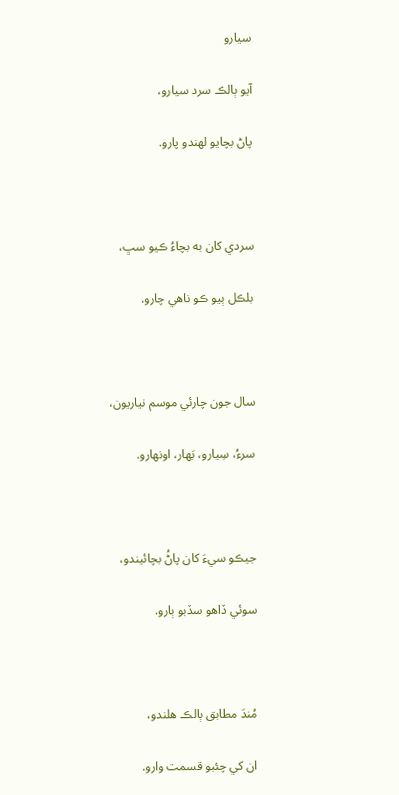سيارو

آيو ٻالڪ سرد سيارو،

پاڻ بچايو لھندو پارو.



سردي کان به بچاءُ ڪيو سڀ،

بلڪل ٻيو ڪو ناهي چارو.



سال جون چارئي موسم نياريون،

سرءُ، سِيارو، بَھار، اونھارو.



جيڪو سيءَ کان پاڻُ بچائيندو،

سوئي ڏاهو سڏبو ٻارو.



مُندَ مطابق ٻالڪ هلندو،

ان کي چئبو قسمت وارو.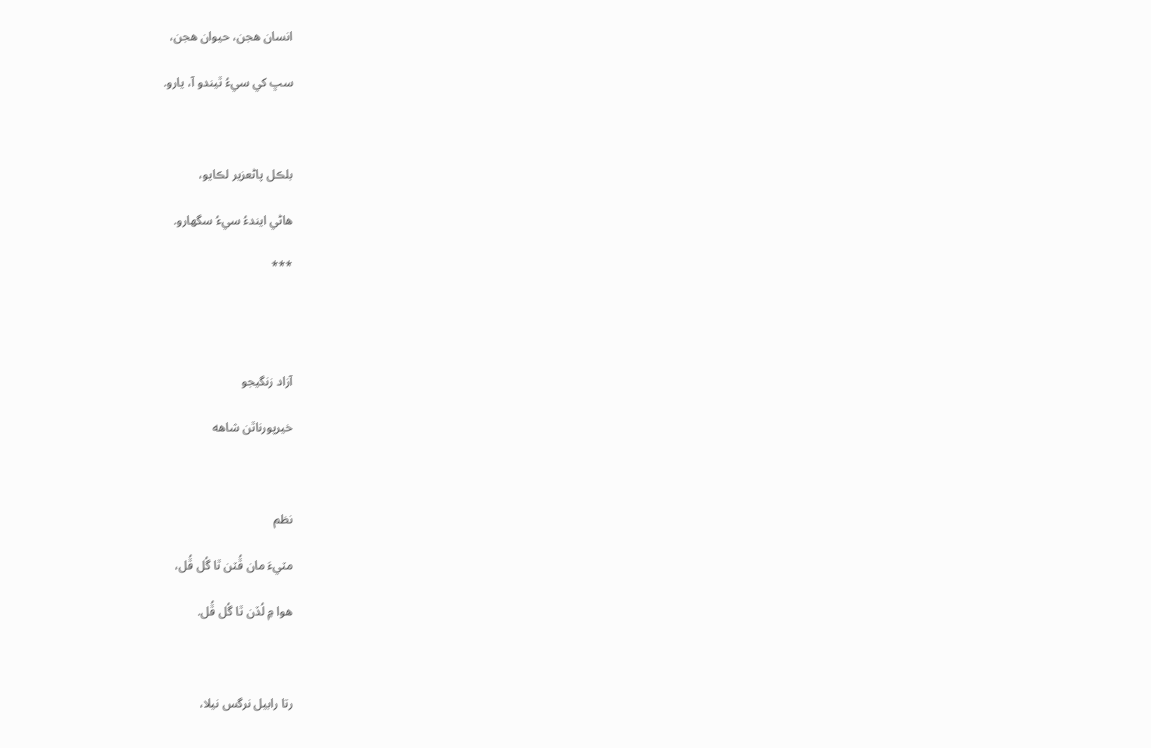انسان هجن، حيوان هجن،

سڀ کي سيءُ ٿيندو آ، يارو.



بلڪل پاڻعزير لڪايو،

هاڻي ايندءُ سيءُ سگھارو.

***




آزاد زنگيجو

خيرپورناٿن شاهه



نظم

مٽيءَ مان ڦُٽن ٿا گُل ڦُل،

هوا ۾ لُڏن ٿا گُل ڦُل.



رتا رابيل نرگس نيلا،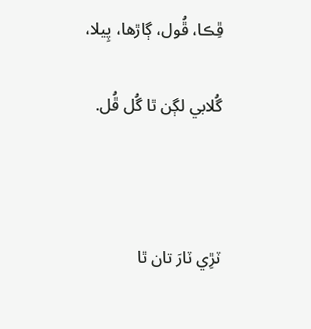ڦِڪا، ڦُول، ڳاڙھا، پِيلا،

گُلابي لڳن ٿا گُل ڦُل.



ٽڙِي ٽارَ تان ٿا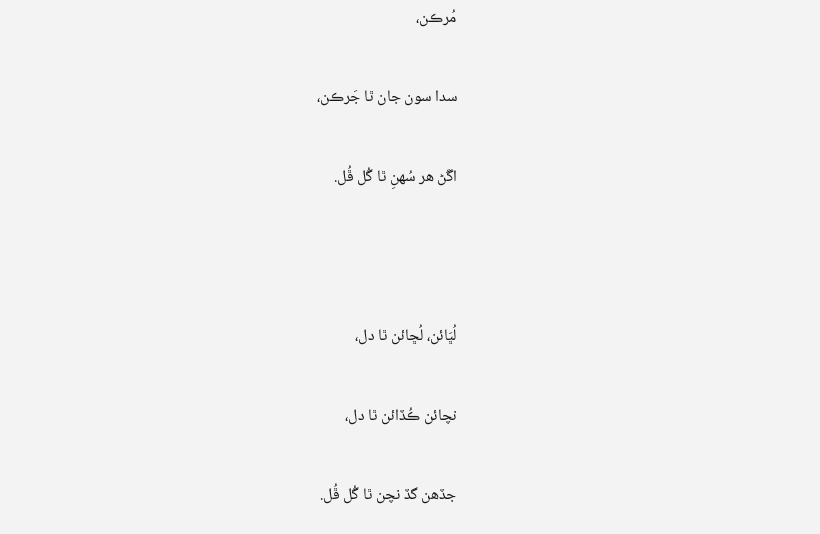مُرڪن،

سدا سون جان ٿا جَرڪن،

اڱڻ هر سُھنِ ٿا گُل ڦُل.



لُڀَائن، لُڇائن ٿا دل،

نچائن ڪُڏائن ٿا دل،

جڏهن گڏ نچن ٿا گُل ڦُل.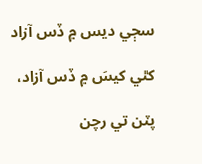سڄي ديس ۾ ڏس آزاد

کٿي کيسَ ۾ ڏس آزاد،

پٽن تي رچن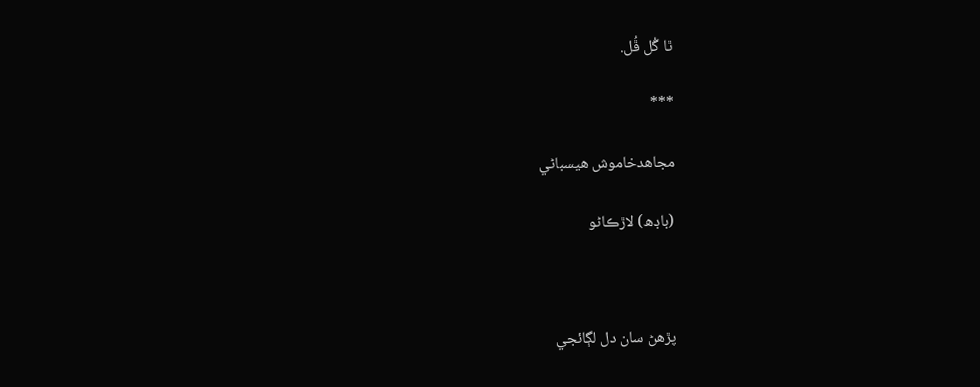ٿا گُل ڦُل.

***

مجاھدخاموش ھيسباڻي

(باڊھ) لاڙڪاڻو



پڙهڻ سان دل لڳائجي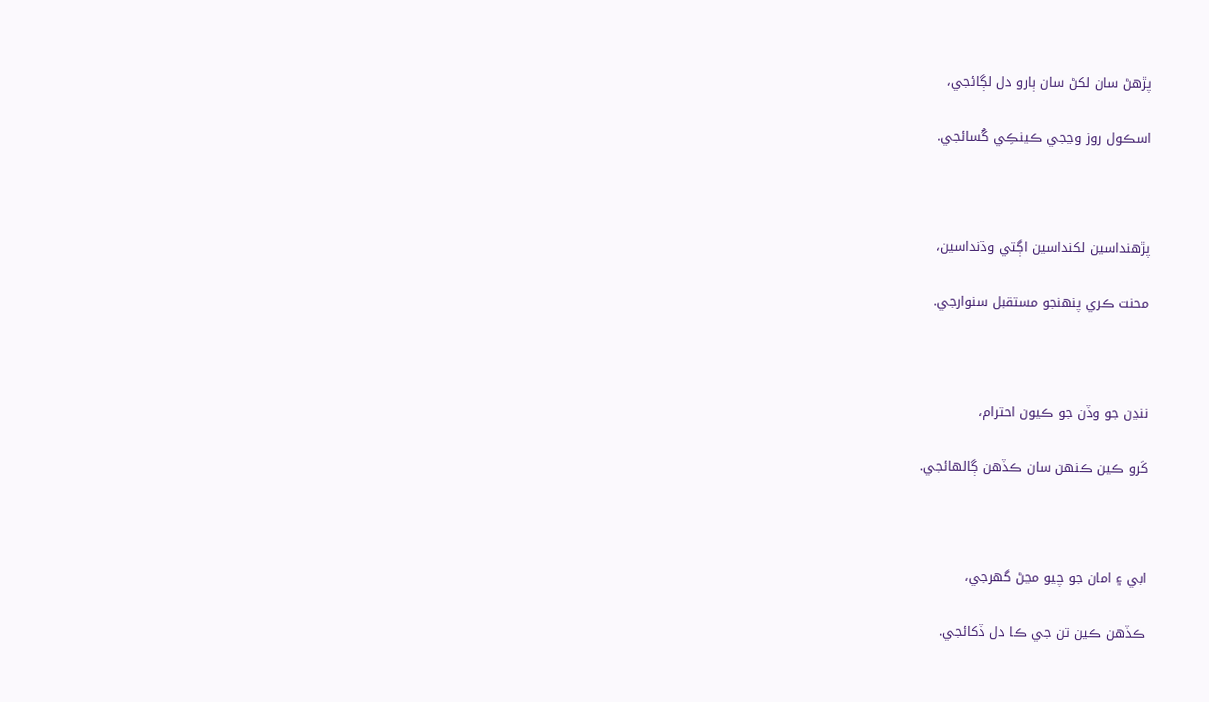پڙھڻ سان لکڻ سان ٻارو دل لڳائجي،

اسڪول روز وڃجي ڪينڪِي گُسائجي.



پڙھنداسين لکنداسين اڳتي وڌنداسين،

محنت ڪري پنھنجو مستقبل سنوارجي.



ننڍن جو وڏن جو ڪيون احترام،

کَرو ڪين ڪنھن سان ڪڏھن ڳالھائجي.



ابي ۽ امان جو چيو مڃڻ گھرجي،

ڪڏھن ڪين تن جي ڪا دل ڏکائجي.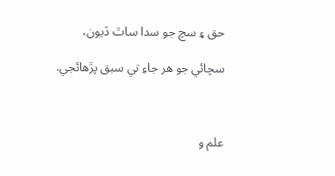حق ۽ سچ جو سدا ساٿ ڏيون،

سچائي جو ھر جاءِ تي سبق پڙھائجي.



علم و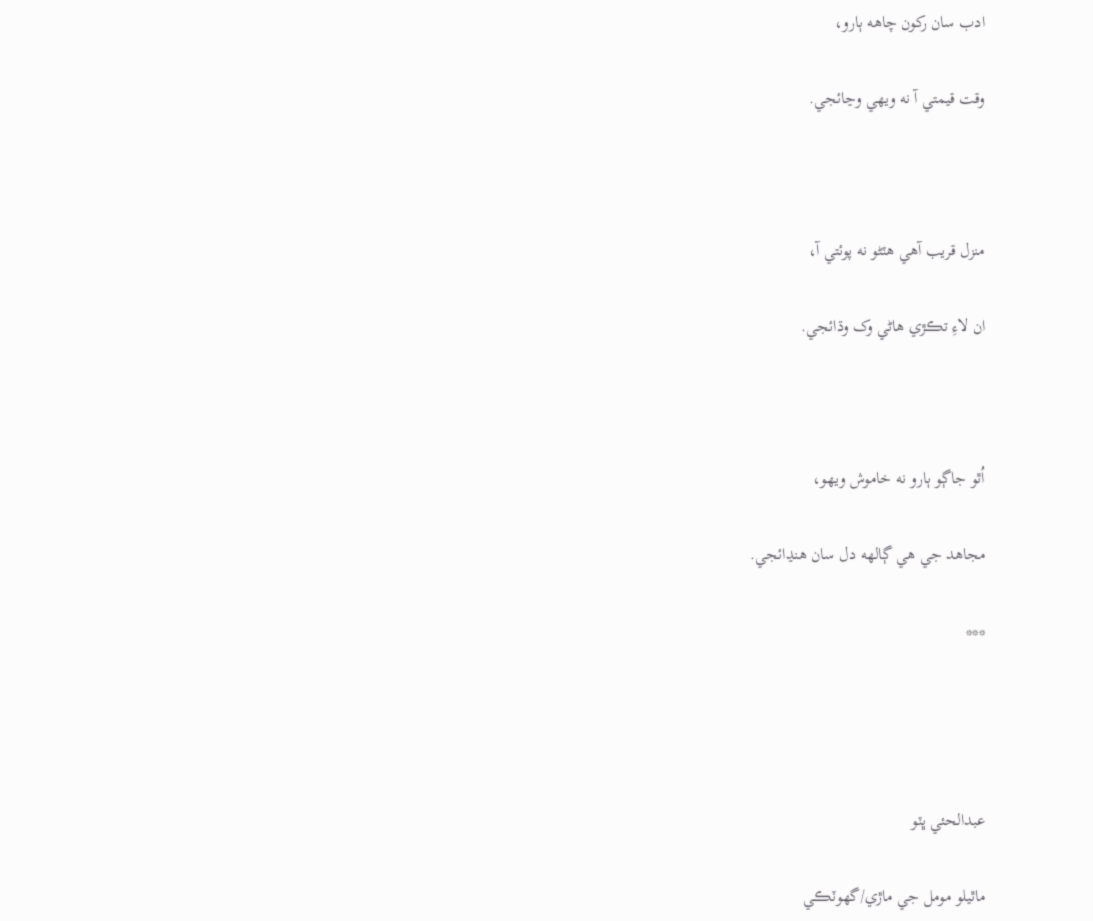ادب سان رکون چاھه ٻارو،

وقت قيمتي آ نه ويھي وڃائجي.



منزل قريب آھي ھٽڻو نه پوئتي آ،

ان لاءِ تڪڙي ھاڻي وک وڌائجي.



اُٿو جاڳو ٻارو نه خاموش ويھو،

مجاھد جي ھي ڳالھه دل سان ھنڍائجي.

***




عبدالحئي ڀٽو

ماٿيلو مومل جي ماڙي/گھوٽڪي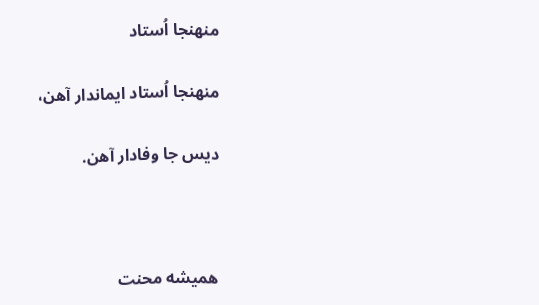منهنجا اُستاد

منھنجا اُستاد ايماندار آهن،

ديس جا وفادار آهن.



هميشه محنت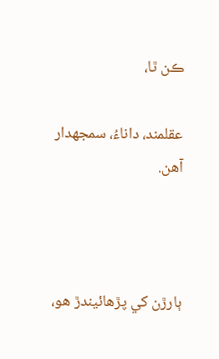ڪن ٿا،

عقلمند، داناءُ، سمجھدار آهن.



ٻارڙن کي پڙهائيندڙ هو،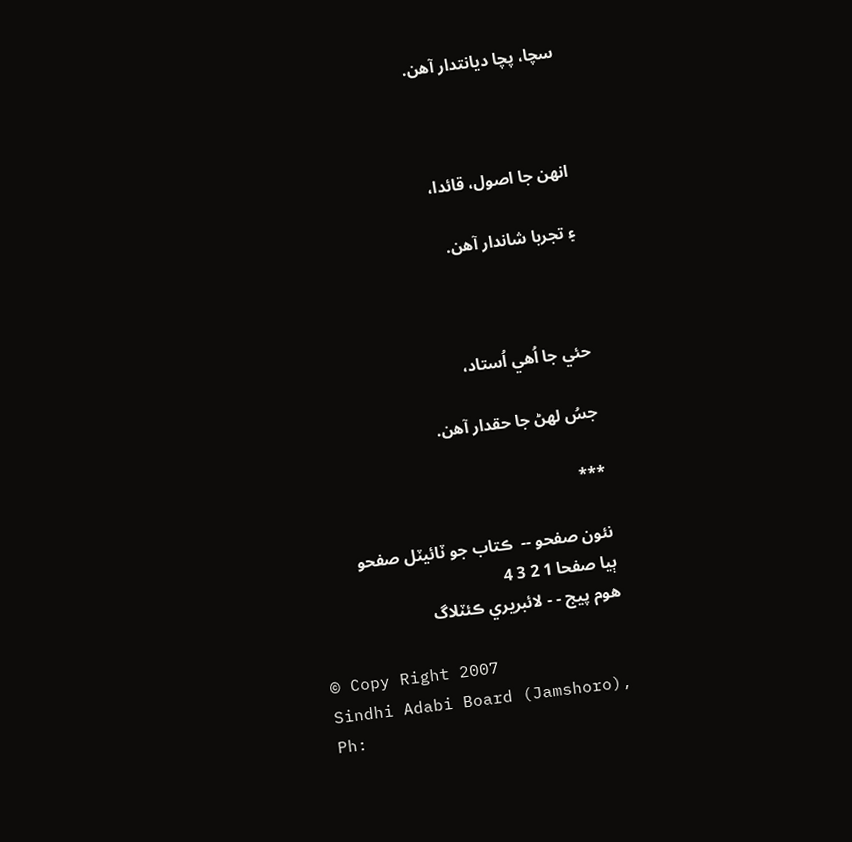سچا، پچا ديانتدار آهن.



انھن جا اصول، قائدا،

۽ تجربا شاندار آهن.



حئي جا اُهي اُستاد،

جسُ لھڻ جا حقدار آهن.

***

نئون صفحو --  ڪتاب جو ٽائيٽل صفحو
ٻيا صفحا 1 2 3 4
هوم پيج - - لائبريري ڪئٽلاگ

© Copy Right 2007
Sindhi Adabi Board (Jamshoro),
Ph: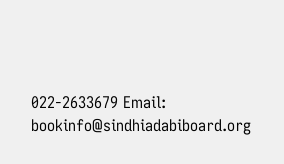022-2633679 Email: bookinfo@sindhiadabiboard.org